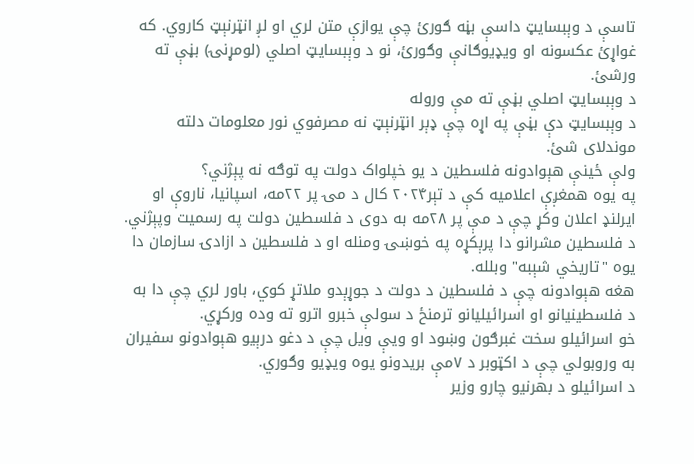تاسې د وېبسایټ داسې بڼه ګورئ چې یوازې متن لري او لږ انټرنېټ کاروي. که غواړئ عکسونه او ویډیوګانې وګورئ، نو د وېبسایټ اصلي (لومړنۍ) بڼې ته ورشئ.
د وېبسایټ اصلي بڼې ته مې وروله
د وېبسایټ دې بڼې په اړه چې ډېر انټرنېټ نه مصرفوي نور معلومات دلته موندلای شئ.
ولې ځینې هېوادونه فلسطین د یو خپلواک دولت په توګه نه پېژني؟
په یوه همغږې اعلامیه کې د تېر۲۰۲۴ کال د مۍ پر ۲۲مه، اسپانیا، ناروې او ایرلنډ اعلان وکړ چې د مې پر ۲۸مه به دوی د فلسطین دولت په رسمیت وپېژني.
د فلسطین مشرانو دا پرېکړه په خوښۍ ومنله او د فلسطین د ازادۍ سازمان دا یوه "تاریخي شېبه" وبلله.
هغه هېوادونه چې د فلسطین د دولت د جوړېدو ملاتړ کوي، باور لري چې دا به د فلسطینیانو او اسرائیلیانو ترمنځ د سولې خبرو اترو ته وده ورکړي.
خو اسرائیلو سخت غبرګون وښود او ویې ویل چې د دغو درېیو هېوادونو سفیران به وروبولي چې د اکټوبر د ۷مې بریدونو یوه ویډیو وګوري.
د اسرائیلو د بهرنیو چارو وزیر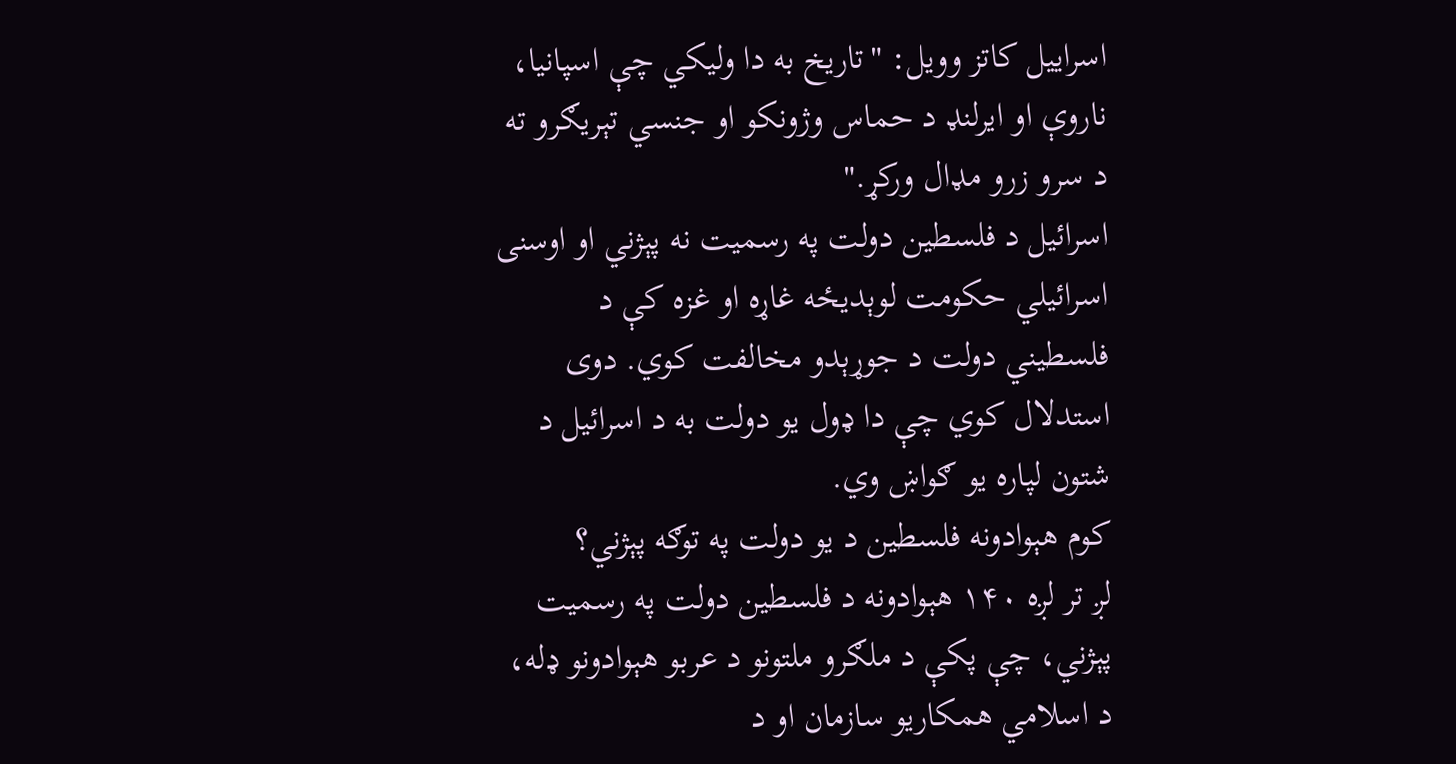اسراییل کاتز وویل: "تاریخ به دا ولیکي چې اسپانیا، ناروې او ایرلنډ د حماس وژونکو او جنسي تېریګرو ته د سرو زرو مډال ورکړ."
اسرائیل د فلسطین دولت په رسمیت نه پېژني او اوسنی اسرائیلي حکومت لوېدیځه غاړه او غزه کې د فلسطیني دولت د جوړېدو مخالفت کوي. دوی استدلال کوي چې دا ډول یو دولت به د اسرائیل د شتون لپاره یو ګواښ وي.
کوم هېوادونه فلسطین د یو دولت په توګه پېژني؟
لږ تر لږه ۱۴۰ هېوادونه د فلسطین دولت په رسمیت پېژني، چې پکې د ملګرو ملتونو د عربو هېوادونو ډله، د اسلامي همکاریو سازمان او د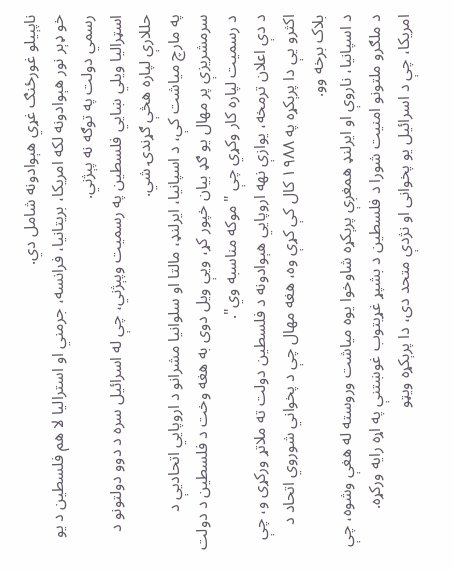ناپېیلو غورځنګ غړي هېوادونه شامل دي.
خو ډېر نور هېوادونه لکه امریکا، بریتانیا، فرانسه، جرمني او استرالیا لا هم فلسطین د یو رسمي دولت په توګه نه پېژني.
اسټرالیا ویلي ښايي فلسطین په رسمیت وپېژني، چې له اسرائیل سره د دوو دولتونو د حللارې لپاره هڅې ګړندۍ شي.
په مارچ میاشت کې، د اسپانیا، ایرلنډ، مالتا او سلوانیا مشرانو د اروپايي اتحادیې د سرمشریزې پر مهال یو ګډ بیان خپور کړ، ویې ویل دوی به هغه وخت د فلسطین د دولت د رسمیت لپاره کار وکړي چې "موکه مناسبه وي".
د دې اعلان ترمخه، یوازې نهه اروپايي هېوادونه د فلسطین دولت ته ملاتړ ورکړی و، چې اکثرو یې دا پرېکړه په ۱۹۸۸ کال کې کړې وه، هغه مهال چې د پخواني شوروي اتحاد د بلاک برخه وو.
د اسپانیا، ناروې او ایرلنډ همغږې پرېکړه شاوخوا یوه میاشت وروسته له هغې وشوه، چې د ملګرو ملتونو امنیت شورا د فلسطین د بشپړ غړیتوب غوښتنې په اړه رایه ورکړه.
امریکا، چې د اسرائیل یو پخوانی او نژدې متحد دی، دا پرېکړه ویټو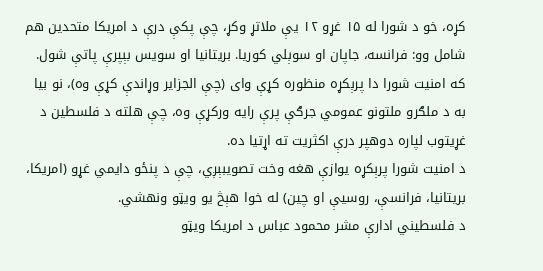کړه، خو د شورا له ۱۵ غړو ۱۲ یې ملاتړ وکړ، چې پکې درې د امریکا متحدین هم شامل وو: فرانسه، جاپان او سوېلي کوریا. بریتانیا او سویس بېپرې پاتې شول.
که امنیت شورا دا پرېکړه منظوره کړې وای (چې الجزایر وړاندې کړې وه)، نو بیا به د ملګرو ملتونو عمومي جرګې پرې رایه ورکړې وه، چې هلته د فلسطین د غړیتوب لپاره دوهپر درې اکثریت ته اړتیا ده.
د امنیت شورا پرېکړه یوازې هغه وخت تصویبېږي، چې د پنځو دایمي غړو (امریکا، بریتانیا، فرانسې، روسیې او چین) له خوا هېڅ یو ویټو ونهشي.
د فلسطیني ادارې مشر محمود عباس د امریکا ویټو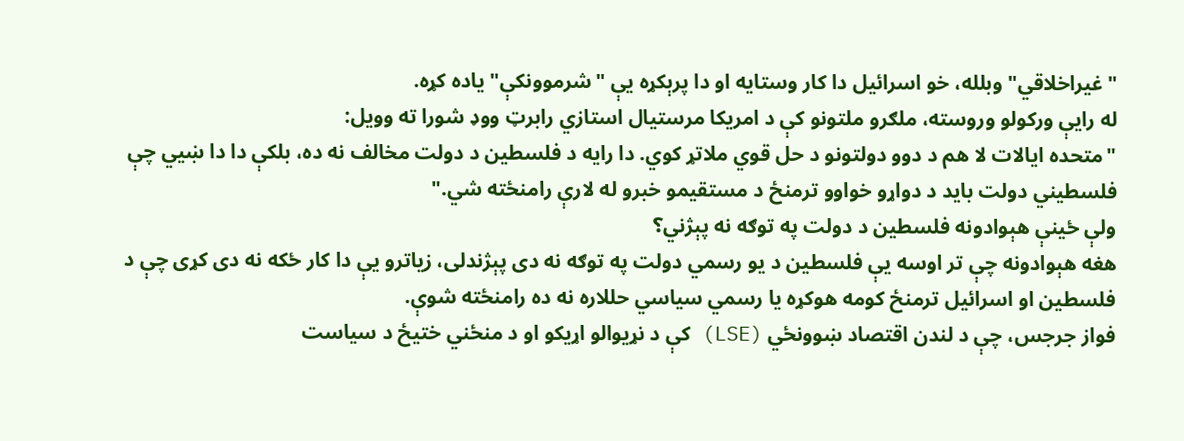"غیراخلاقي" وبلله، خو اسرائیل دا کار وستایه او دا پرېکړه یې "شرموونکې" یاده کړه.
له رایې ورکولو وروسته، ملګرو ملتونو کې د امریکا مرستیال استازي رابرټ ووډ شورا ته وویل:
"متحده ایالات لا هم د دوو دولتونو د حل قوي ملاتړ کوي. دا رایه د فلسطین د دولت مخالف نه ده، بلکې دا دا ښيي چې فلسطیني دولت باید د دواړو خواوو ترمنځ د مستقیمو خبرو له لارې رامنځته شي."
ولې ځینې هېوادونه فلسطین د دولت په توګه نه پېژني؟
هغه هېوادونه چې تر اوسه یې فلسطین د یو رسمي دولت په توګه نه دی پېژندلی، زیاترو یې دا کار ځکه نه دی کړی چې د فلسطین او اسرائیل ترمنځ کومه هوکړه یا رسمي سیاسي حللاره نه ده رامنځته شوې.
فواز جرجس، چې د لندن اقتصاد ښوونځي (LSE) کې د نړیوالو اړیکو او د منځني ختیځ د سیاست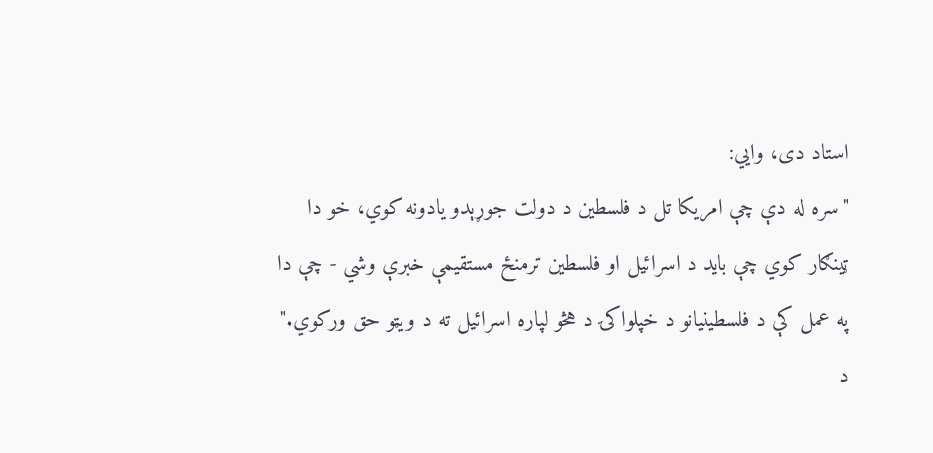استاد دی، وایي:
"سره له دې چې امریکا تل د فلسطین د دولت جوړېدو یادونه کوي، خو دا ټینګار کوي چې باید د اسرائیل او فلسطین ترمنځ مستقیمې خبرې وشي - چې دا په عمل کې د فلسطینیانو د خپلواکۍ د هڅو لپاره اسرائیل ته د ویټو حق ورکوي."
د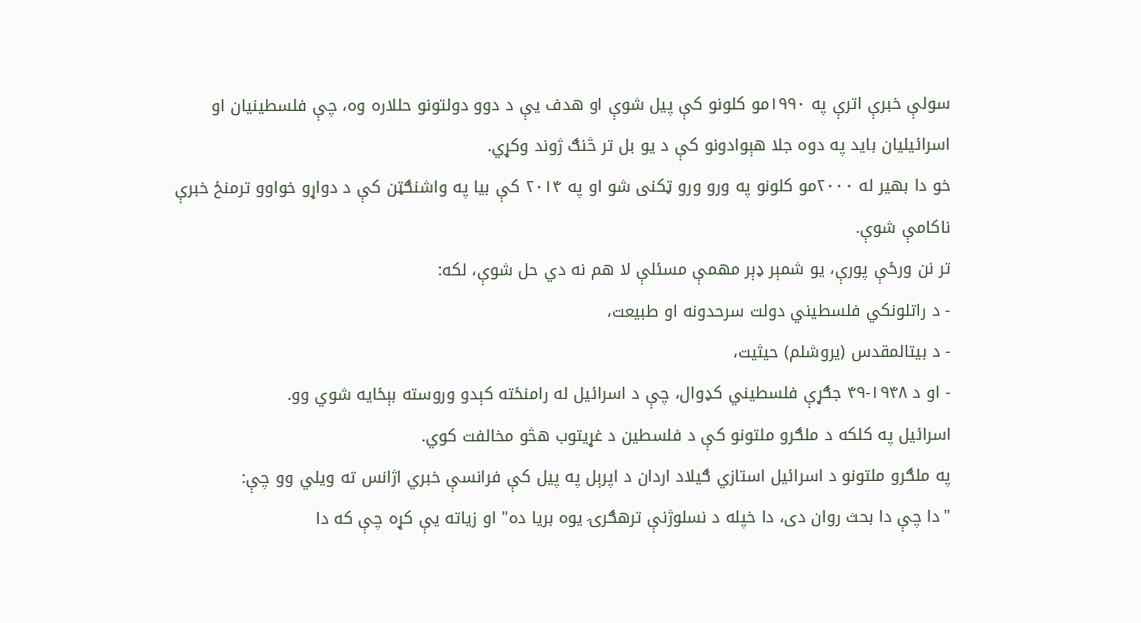سولې خبرې اترې په ۱۹۹۰مو کلونو کې پیل شوې او هدف یې د دوو دولتونو حللاره وه، چې فلسطینیان او اسرائیلیان باید په دوه جلا هېوادونو کې د یو بل تر څنګ ژوند وکړي.
خو دا بهیر له ۲۰۰۰مو کلونو په ورو ورو ټکنی شو او په ۲۰۱۴ کې بیا په واشنګټن کې د دواړو خواوو ترمنځ خبرې ناکامې شوې.
تر نن ورځې پورې، یو شمېر ډېر مهمې مسئلې لا هم نه دي حل شوې، لکه:
- د راتلونکي فلسطیني دولت سرحدونه او طبیعت،
- د بیتالمقدس (یروشلم) حیثیت،
- او د ۱۹۴۸-۴۹ جګړې فلسطیني کډوال، چې د اسرائیل له رامنځته کېدو وروسته بېځایه شوي وو.
اسرائیل په کلکه د ملګرو ملتونو کې د فلسطین د غړیتوب هڅو مخالفت کوي.
په ملګرو ملتونو د اسرائیل استازي ګیلاد اردان د اپرېل په پیل کې فرانسې خبري اژانس ته ویلي وو چې:
"دا چې دا بحث روان دی، دا خپله د نسلوژنې ترهګرۍ یوه بریا ده" او زیاته یې کړه چې که دا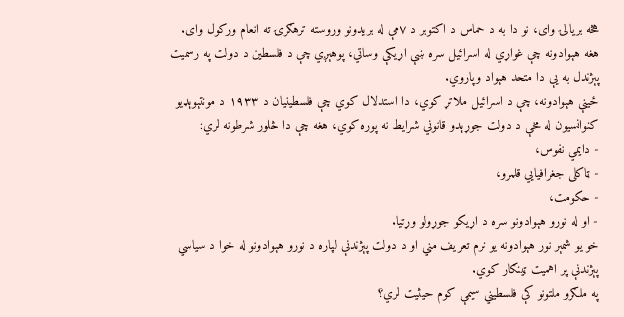هڅه بریالۍ وای، نو دا به د حماس د اکتوبر د ۷مې له بریدونو وروسته ترهګرۍ ته انعام ورکول وای.
هغه هېوادونه چې غواړي له اسرائیل سره ښې اړیکې وساتي، پوهېږي چې د فلسطین د دولت په رسمیت پېژندل به یې دا متحد هېواد وپاروي.
ځینې هېوادونه، چې د اسرائیل ملاتړ کوي، دا استدلال کوي چې فلسطینیان د ۱۹۳۳ د مونتېوېډیو کنوانسیون له مخې د دولت جوړېدو قانوني شرایط نه پوره کوي، هغه چې دا څلور شرطونه لري:
- دایمي نفوس،
- ټاکلی جغرافیایي قلمرو،
- حکومت،
- او له نورو هېوادونو سره د اړیکو جوړولو وړتیا.
خو یو شمېر نور هېوادونه یو نرم تعریف مني او د دولت پېژندنې لپاره د نورو هېوادونو له خوا د سیاسي پېژندنې پر اهمیت ټینګار کوي.
په ملګرو ملتونو کې فلسطیني سیمې کوم حیثیت لري؟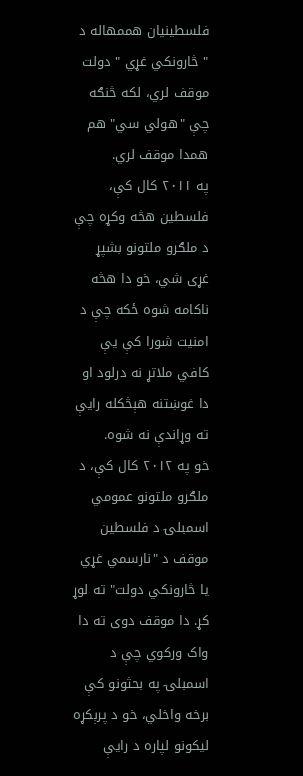فلسطینیان هممهاله د " څارونکي غړي " دولت موقف لري، لکه څنګه چې "هولي سي" هم همدا موقف لري.
په ۲۰۱۱ کال کې، فلسطین هڅه وکړه چې د ملګرو ملتونو بشپړ غړی شي، خو دا هڅه ناکامه شوه ځکه چې د امنیت شورا کې یې کافي ملاتړ نه درلود او دا غوښتنه هېڅکله رایې ته وړاندې نه شوه.
خو په ۲۰۱۲ کال کې، د ملګرو ملتونو عمومي اسمبلۍ د فلسطین موقف د "نارسمي غړي یا څارونکي دولت" ته لوړ کړ. دا موقف دوی ته دا واک ورکوي چې د اسمبلۍ په بحثونو کې برخه واخلي، خو د پرېکړه لیکونو لپاره د رایې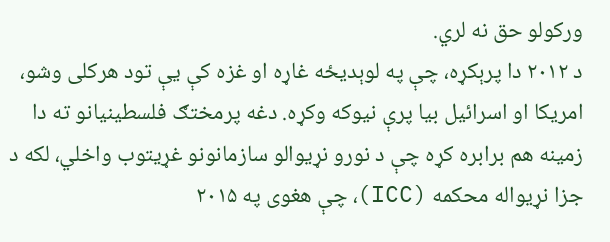ورکولو حق نه لري.
د ۲۰۱۲ دا پرېکړه، چې په لوېدیځه غاړه او غزه کې یې تود هرکلی وشو، امریکا او اسرائیل بیا پرې نیوکه وکړه. دغه پرمختګ فلسطینیانو ته دا زمینه هم برابره کړه چې د نورو نړیوالو سازمانونو غړیتوب واخلي، لکه د جزا نړیواله محکمه (ICC)، چې هغوی په ۲۰۱۵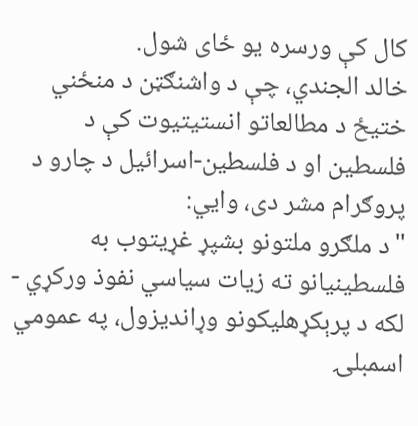کال کې ورسره یو ځای شول.
خالد الجندي، چې د واشنګټن د منځني ختیځ د مطالعاتو انستیتیوت کې د فلسطین او د فلسطین-اسرائیل د چارو د پروګرام مشر دی، وایي:
"د ملګرو ملتونو بشپړ غړیتوب به فلسطینیانو ته زیات سیاسي نفوذ ورکړي - لکه د پرېکړهلیکونو وړاندیزول، په عمومي اسمبلۍ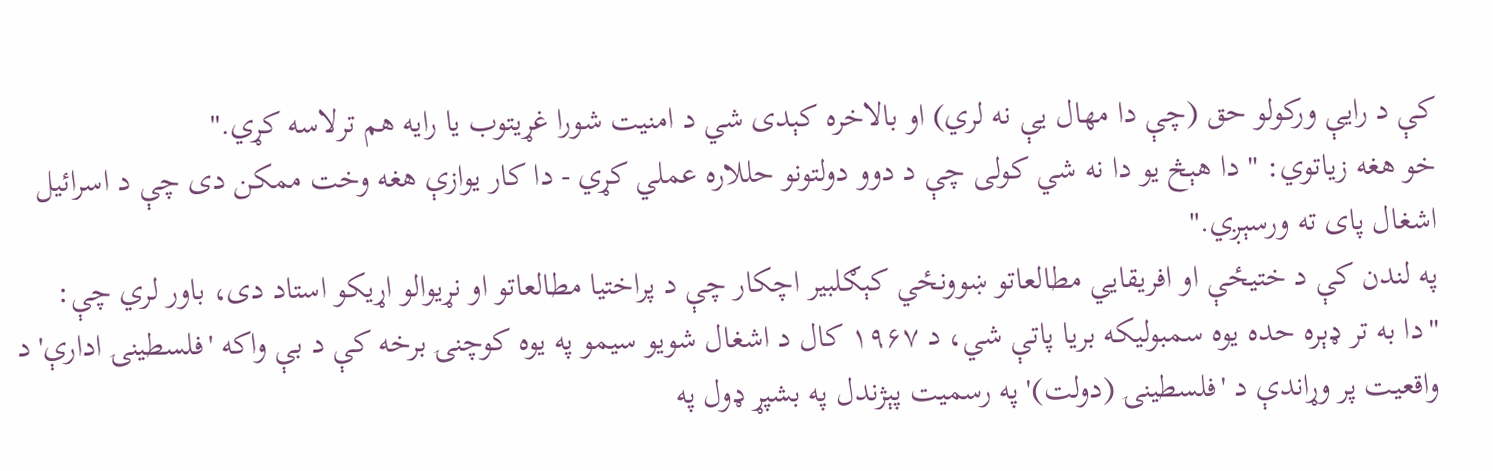کې د رایې ورکولو حق (چې دا مهال یې نه لري) او بالاخره کېدی شي د امنیت شورا غړیتوب یا رایه هم ترلاسه کړي."
خو هغه زیاتوي: " دا هېڅ یو دا نه شي کولی چې د دوو دولتونو حللاره عملي کړي - دا کار یوازې هغه وخت ممکن دی چې د اسرائیل اشغال پای ته ورسېږي."
په لندن کې د ختیځې او افریقایي مطالعاتو ښوونځي کېګلبیر اچکار چې د پراختیا مطالعاتو او نړیوالو اړیکو استاد دی، باور لري چې:
"دا به تر ډېره حده یوه سمبولیکه بریا پاتې شي، د ۱۹۶۷ کال د اشغال شویو سیمو په یوه کوچنۍ برخه کې د بې واکه 'فلسطینۍ ادارې' د واقعیت پر وړاندې د 'فلسطینۍ (دولت)' په رسمیت پېژندل په بشپړ ډول په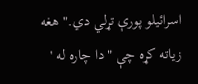اسرائیلو پورې تړلي دي." هغه زیاته کړه چې "دا چاره له '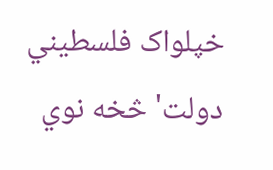خپلواک فلسطیني دولت' څخه نوي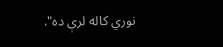نوري کاله لرې ده".